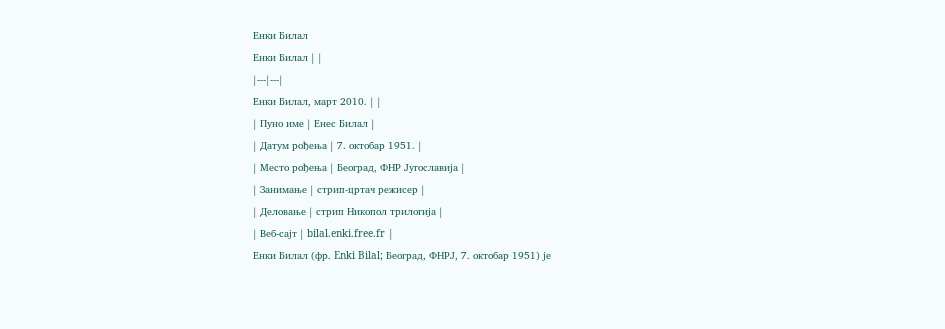Енки Билал
Енки Билал | |
|---|---|
Енки Билал, март 2010. | |
| Пуно име | Енес Билал |
| Датум рођења | 7. октобар 1951. |
| Место рођења | Београд, ФНР Југославија |
| Занимање | стрип-цртач режисер |
| Деловање | стрип Никопол трилогија |
| Веб-сајт | bilal.enki.free.fr |
Енки Билал (фр. Enki Bilal; Београд, ФНРЈ, 7. октобар 1951) је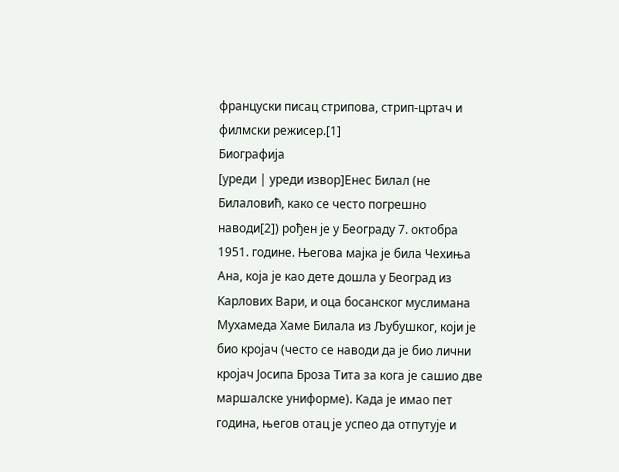француски писац стрипова, стрип-цртач и филмски режисер.[1]
Биографија
[уреди | уреди извор]Енес Билал (не Билаловић, како се често погрешно наводи[2]) рођен је у Београду 7. октобра 1951. године. Његова мајка је била Чехиња Ана, која је као дете дошла у Београд из Kарлових Вари, и оца босанског муслимана Мухамеда Хаме Билала из Љубушког, који је био кројач (често се наводи да је био лични кројач Јосипа Броза Тита за кога је сашио две маршалске униформе). Kада је имао пет година, његов отац је успео да отпутује и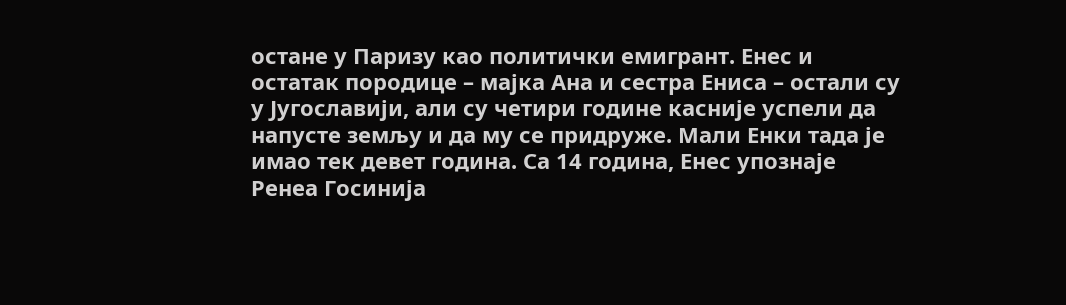остане у Паризу као политички емигрант. Енес и остатак породице – мајка Ана и сестра Ениса – остали су у Југославији, али су четири године касније успели да напусте земљу и да му се придруже. Мали Енки тада је имао тек девет година. Са 14 година, Енес упознаје Ренеа Госинија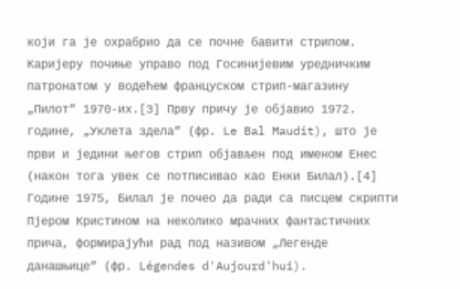који га је охрабрио да се почне бавити стрипом. Каријеру почиње управо под Госинијевим уредничким патронатом у водећем француском стрип-магазину „Пилот” 1970-их.[3] Прву причу је објавио 1972. године, „Уклета здела” (фр. Le Bal Maudit), што је први и једини његов стрип објављен под именом Енес (након тога увек се потписивао као Енки Билал).[4]
Године 1975, Билал је почео да ради са писцем скрипти Пјером Кристином на неколико мрачних фантастичних прича, формирајући рад под називом „Легенде данашњице” (фр. Légendes d'Aujourd'hui).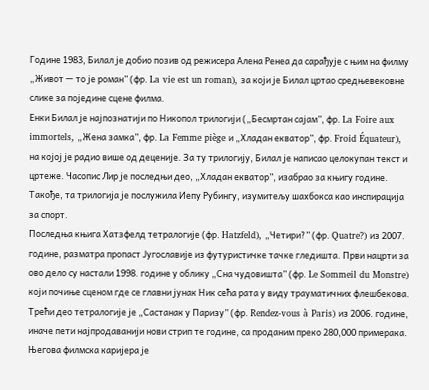Године 1983, Билал је добио позив од режисера Алена Ренеа да сарађује с њим на филму „Живот — то је роман” (фр. La vie est un roman), за који је Билал цртао средњевековне слике за поједине сцене филма.
Енки Билал је најпознатији по Никопол трилогији („Бесмртан сајам”, фр. La Foire aux immortels, „Жена замка”, фр. La Femme piège и „Хладан екватор”, фр. Froid Équateur), на којој је радио више од деценије. За ту трилогију, Билал је написао целокупан текст и цртеже. Часопис Лир је последњи део, „Хладан екватор”, изабрао за књигу године. Такође, та трилогија је послужила Иепу Рубингу, изумитељу шахбокса као инспирација за спорт.
Последња књига Хатзфелд тетралогије (фр. Hatzfeld), „Четири?” (фр. Quatre?) из 2007. године, разматра пропаст Југославије из футуристичке тачке гледишта. Први нацрти за ово дело су настали 1998. године у облику „Сна чудовишта” (фр. Le Sommeil du Monstre) који почиње сценом где се главни јунак Ник сећа рата у виду трауматичних флешбекова. Трећи део тетралогије је „Састанак у Паризу” (фр. Rendez-vous à Paris) из 2006. године, иначе пети најпродаванији нови стрип те године, са проданим преко 280,000 примерака.
Његова филмска каријера је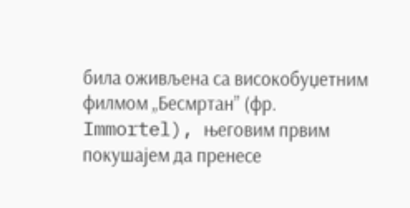била оживљена са високобуџетним филмом „Бесмртан” (фр. Immortel), његовим првим покушајем да пренесе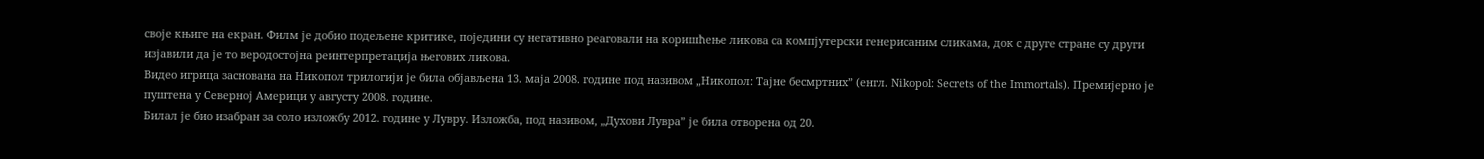своје књиге на екран. Филм је добио подељене критике, поједини су негативно реаговали на коришћење ликова са компјутерски генерисаним сликама, док с друге стране су други изјавили да је то веродостојна реинтерпретација његових ликова.
Видео игрица заснована на Никопол трилогији је била објављена 13. маја 2008. године под називом „Никопол: Тајне бесмртних” (енгл. Nikopol: Secrets of the Immortals). Премијерно је пуштена у Северној Америци у августу 2008. године.
Билал је био изабран за соло изложбу 2012. године у Лувру. Изложба, под називом, „Духови Лувра” је била отворена од 20.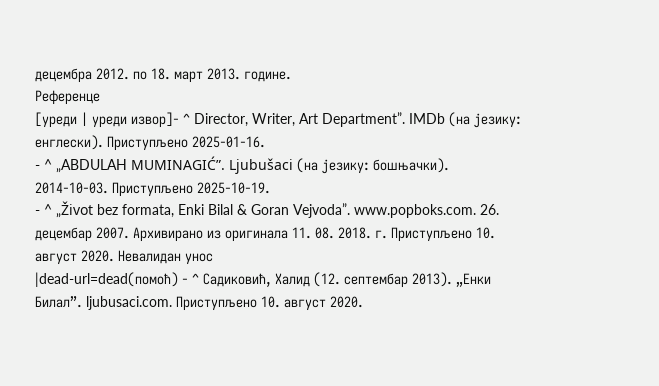децембра 2012. по 18. март 2013. године.
Референце
[уреди | уреди извор]- ^ Director, Writer, Art Department”. IMDb (на језику: енглески). Приступљено 2025-01-16.
- ^ „ABDULAH MUMINAGIĆ”. Ljubušaci (на језику: бошњачки). 2014-10-03. Приступљено 2025-10-19.
- ^ „Život bez formata, Enki Bilal & Goran Vejvoda”. www.popboks.com. 26. децембар 2007. Архивирано из оригинала 11. 08. 2018. г. Приступљено 10. август 2020. Невалидан унос
|dead-url=dead(помоћ) - ^ Садиковић, Халид (12. септембар 2013). „Енки Билал”. ljubusaci.com. Приступљено 10. август 2020.